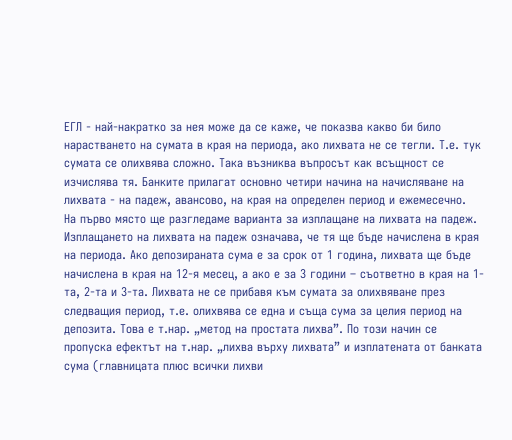ЕГЛ - най-накратко за нея може да се каже, че показва какво би било нарастването на сумата в края на периода, ако лихвата не се тегли. Т.е. тук сумата се олихвява сложно. Така възниква въпросът как всъщност се изчислява тя. Банките прилагат основно четири начина на начисляване на лихвата - на падеж, авансово, на края на определен период и ежемесечно.
На първо място ще разгледаме варианта за изплащане на лихвата на падеж. Изплащането на лихвата на падеж означава, че тя ще бъде начислена в края на периода. Ако депозираната сума е за срок от 1 година, лихвата ще бъде начислена в края на 12-я месец, а ако е за 3 години – съответно в края на 1-та, 2-та и 3-та. Лихвата не се прибавя към сумата за олихвяване през следващия период, т.е. олихвява се една и съща сума за целия период на депозита. Това е т.нар. „метод на простата лихва”. По този начин се пропуска ефектът на т.нар. „лихва върху лихвата” и изплатената от банката сума (главницата плюс всички лихви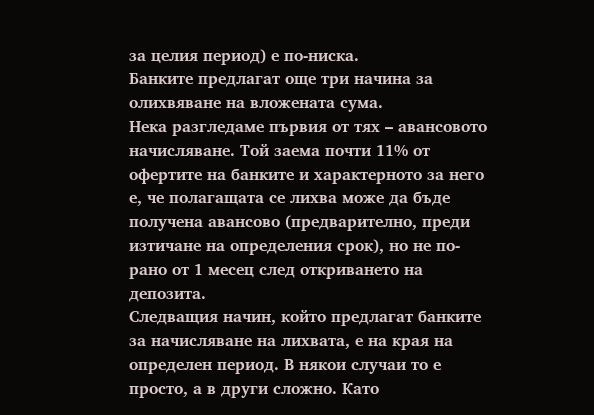за целия период) е по-ниска.
Банките предлагат още три начина за олихвяване на вложената сума.
Нека разгледаме първия от тях – авансовото начисляване. Той заема почти 11% от офертите на банките и характерното за него е, че полагащата се лихва може да бъде получена авансово (предварително, преди изтичане на определения срок), но не по-рано от 1 месец след откриването на депозита.
Следващия начин, който предлагат банките за начисляване на лихвата, е на края на определен период. В някои случаи то е просто, а в други сложно. Като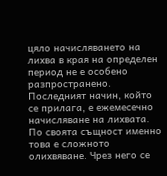цяло начисляването на лихва в края на определен период не е особено разпространено.
Последният начин, който се прилага, е ежемесечно начисляване на лихвата. По своята същност именно това е сложното олихвяване. Чрез него се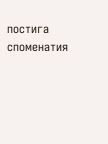постига споменатия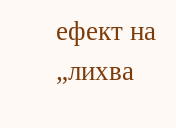ефект на „лихва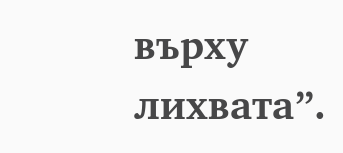върху лихвата”.